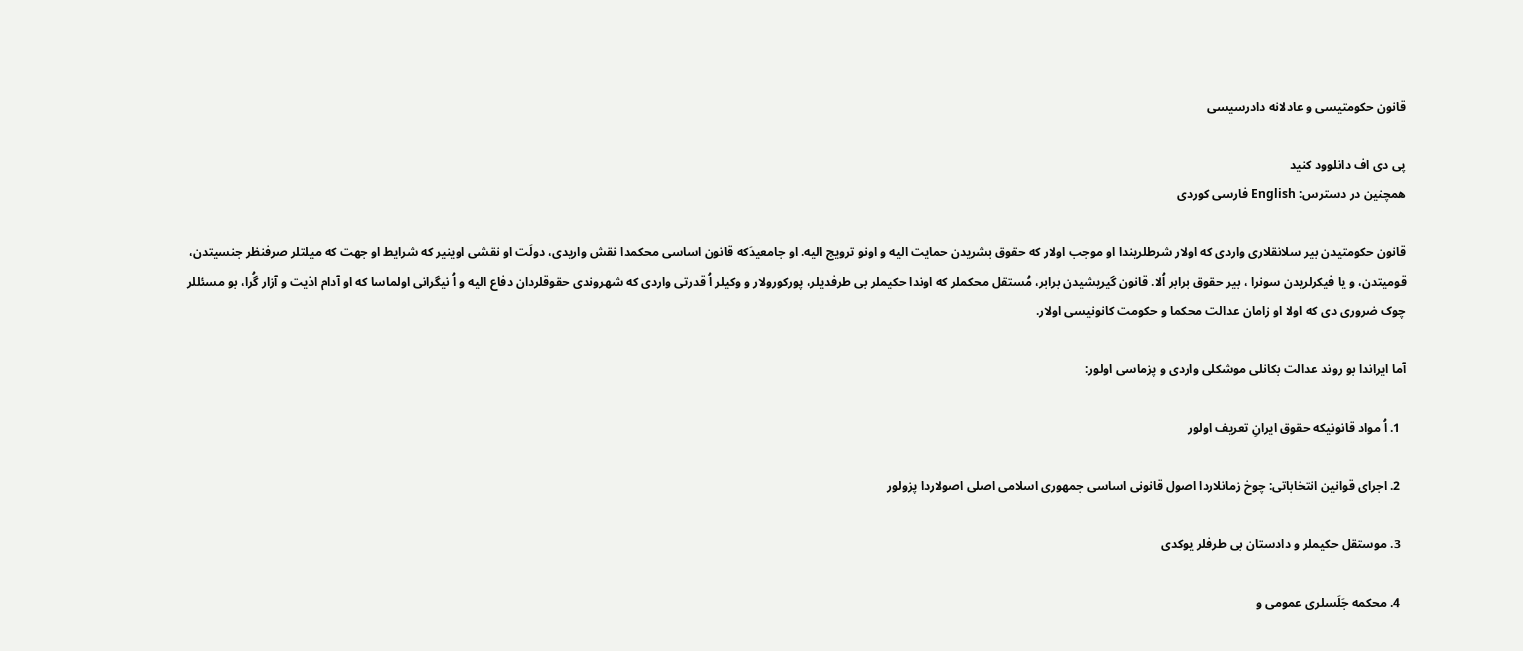قانون حکومتیسی و عادلانه دادرسیسی

پی دی اف دانلوود کنید
همچنین در دسترس: English فارسی کوردی

قانون حکومتیدن بیر سلانقلاری واردی که اولار شرطلریندا او موجب اولار که حقوق بشریدن حمایت الیه و اونو ترویج الیه. او جامعیدَکه قانون اساسی محکمدا نقش واریدی، دولَت او نقشی اوینیر که شرایط او جهت که میلتلر صرفنظر جنسیتدن، قومیتدن، و یا فیکرلریدن سونرا ، بیر حقوق برابر اُلا. قانون گیریشیدن برابر، مُستقل محکملر که اوندا حکیملر بی طرفدیلر، پورکورولار و وکیلر اُ قدرتی واردی که شهروندی حقوقلردان دفاع الیه و اُ نیگرانی اولماسا که او آدام اذیت و آزار گُرا، بو مسئللر چوک ضروری دی که اولا او زامان عدالت محکما و حکومت کانونیسی اولار.

آما ایراندا بو روند عدالت بکانلی موشکلی واردی و پزماسی اولور:

  1. اُ مواد قانونیکه حقوق ایرانِ تعریف اولور

  2. اجرای قوانین انتخاباتی: چوخ زمانلاردا اصول قانونی اساسی جمهوری اسلامی اصلی اصولاردا پزولور

  3. موستقل حکیملر و دادستان بی طرفلر یوکدی

  4. محکمه جَلَسلری عمومی و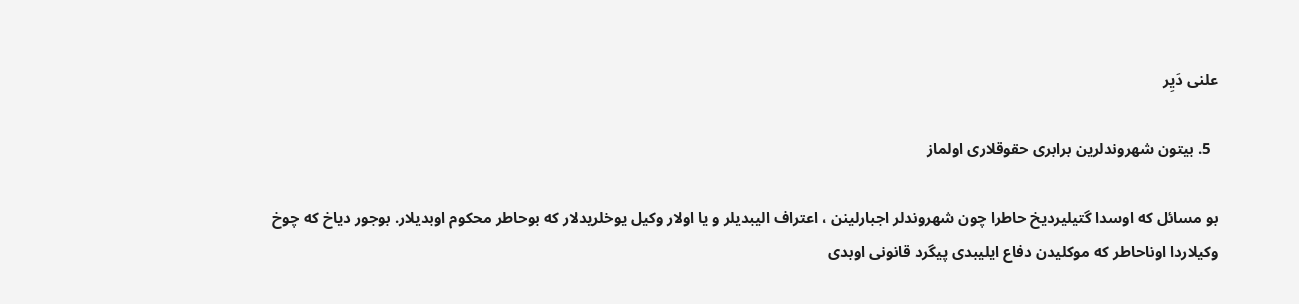علنی دَیِر

  5. بیتون شهروندلرین برابری حقوقلاری اولماز

بو مسائل که اوسدا گتیلیردیخ حاطرا چون شهروندلر اجبارلینن ، اعتراف الیبدیلر و یا اولار وکیل یوخلریدلار که بوحاطر محکوم اوبدیلار. بوجور دیاخ که چوخ وکیلاردا اوناحاطر که موکلیدن دفاع ایلیبدی پیگرد قانونی اوبدی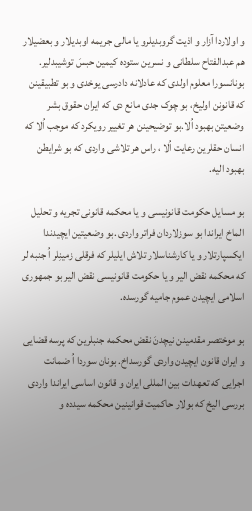و اولاردا آزار و اذیت گروبدیلرو یا مالی جریمه اوبدیلار و بعضیلار هم عبدالفتاح سلطانی و نسرین ستوده کیمین حبسَ توشیبدلیر. بونانسورا معلوم اولدی که عادلانه دادرسی یوخدی و بو تطبیقینن که قانونن اولیخ، بو چوک جدی مانع دی که ایران حقوق بشر وضعیتن بهبود اُلا.بو توضیحینن هر تغییر رویکرد که موجب اُلا که انسان حقلرین رعایت اُلا ، راس هر تلاشی واردی که بو شرایطن بهبود الیه.

بو مسایل حکومت قانونیسی و یا محکمه قانونی تجریه و تحلیل الماخ ایراندا بو سوزلاردان فراتر واردی .بو وضعیتین ایچیدندا ایکسپارتلار و یا کارشناسلار تلاش ایلیلر که فرقلی زمینِلر اُ جنبه لر که محکمه نقض الیر و یا حکومت قانونیسی نقض الیر بو جمهوری اسلامی ایچیدن عموم جامیه گورسده.

بو موختصر مقدمینن نیچدنَ نقض محکمه جنبلرین که پرسه قضایی و ایران قانون ایچیدن واردی گورسداخ. بونان سوردا اُ ضمانت اجرایی که تعهدات بین المللی ایران و قانون اساسی ایراندا واردی بررسی الیخ که بولار حاکمیت قوانینین محکمه سیدده و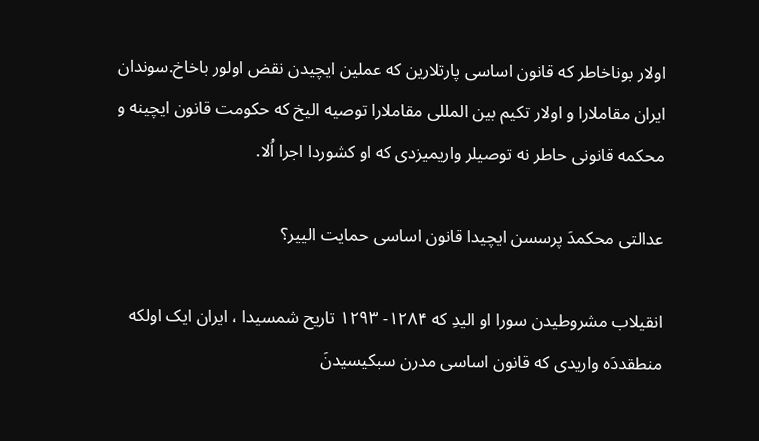اولار بوناخاطر که قانون اساسی پارتلارین که عملین ایچیدن نقض اولور باخاخ.سوندان ایران مقاملارا و اولار تکیم بین المللی مقاملارا توصیه الیخ که حکومت قانون ایچینه و محکمه قانونی حاطر نه توصیلر واریمیزدی که او کشوردا اجرا اُلا.

عدالتی محکمدَ پرسسن ایچیدا قانون اساسی حمایت الییر؟

انقیلاب مشروطیدن سورا او الیدِ که ۱۲۸۴- ۱۲۹۳ تاریح شمسیدا ، ایران ایک اولکه منطقددَه واریدی که قانون اساسی مدرن سبکیسیدنَ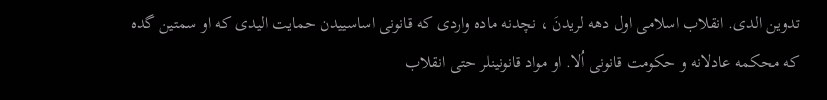تدوین الدی. انقلاب اسلامی اول دهه لریدنَ ، نچدنه ماده واردی که قانونی اساسییدن حمایت الیدی که او سمتین گده که محکمه عادلانه و حکومت قانونی اُلا. او مواد قانونینلر حتی انقلاب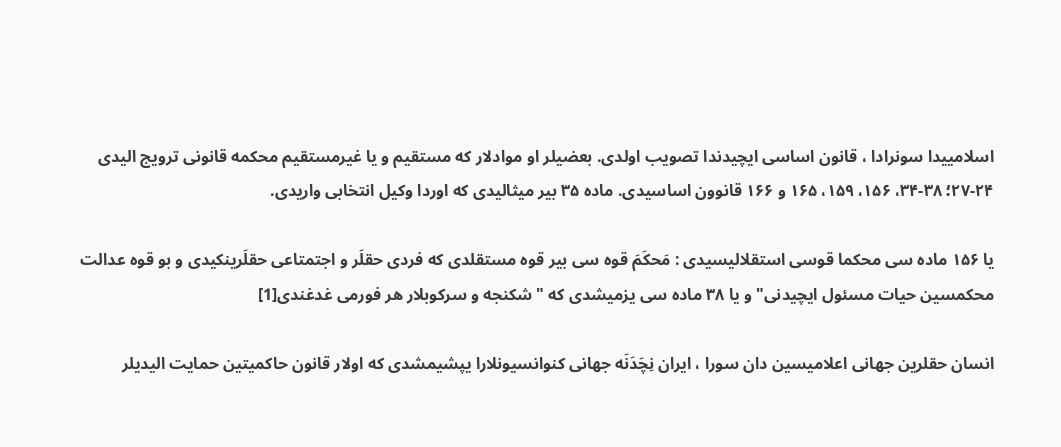اسلامییدا سونرادا ، قانون اساسی ایچیدندا تصویب اولدی. بعضیلر او موادلار که مستقیم و یا غیرمستقیم محکمه قانونی ترویج الیدی ۲۴-۲۷؛ ۳۸-۳۴، ۱۵۶، ۱۵۹، ۱۶۵ و ۱۶۶ قانوون اساسیدی. ماده ۳۵ بیر میثالیدی که اوردا وکیل انتخابی واریدی.

یا ۱۵۶ ماده سی محکما قوسی استقلالیسیدی : مَحکَمَ قوه سی بیر قوه مستقلدی که فردی حقلَر و اجتمتاعی حقلَرینکیدی و بو قوه عدالت محکمسین حیات مسئول ایچیدنی" و یا ۳۸ ماده سی یزمیشدی که " شکنجه و سرکوبلار هر فورمی غدغندی[1]

انسان حقلرین جهانی اعلامیسین دان سورا ، ایران نِچَدَنَه جهانی کنوانسیونلارا یپشیمشدی که اولار قانون حاکمیتین حمایت الیدیلر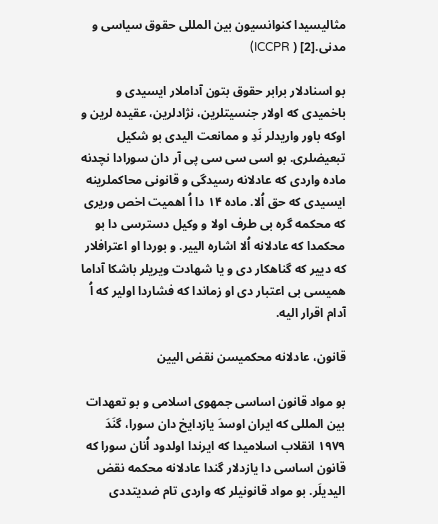مثالیسیدا کنوانسیون بین المللی حقوق سیاسی و مدنی.[2] ( ICCPR)

بو اسنادلار برابر حقوق بتون آداملار ایسیدی و باخمیدی که اولار جنسیتلرین، نژادلرین، عقیده لرین و اوکه باور واریدلر نَدِ و ممانعت الیدی بو شکیل تبعیضلری. بو اسی سی سی پی آر دان سورادا نچدنه ماده واردی که عادلانه رسیدگی و قانونی محاکملرینه ایسیدی که حق اُلا. ماده ۱۴ دا اُ اهمیت اخص وریری که محکمه گره بی طرف اولا و وکیل دسترسی دا بو محکمدا که عادلانه اُلا اشاره الییر. و بوردا او اعترافلار که دییر که گناهکار دی و یا شهادت ویریلر باشکا آداما همیسی بی اعتبار دی او زماندا که فشاردا اولیر که اُ آدام اقرار الیه.

قانون، عادلانه محکمیسن نقض الیین

بو مواد قانون اساسی جمهوی اسلامی و بو تعهدات بین المللی که ایران اوسدَ یازدایخ دان سورا، گنَدَ ۱۹۷۹ انقلاب اسلامیدا که ایرندا اولدود اُنان سورا که قانون اساسی دا یازدلار گندا عادلانه محکمه نقض الیدیلَر. بو مواد قانونیلر که واردی تام ضدیتددی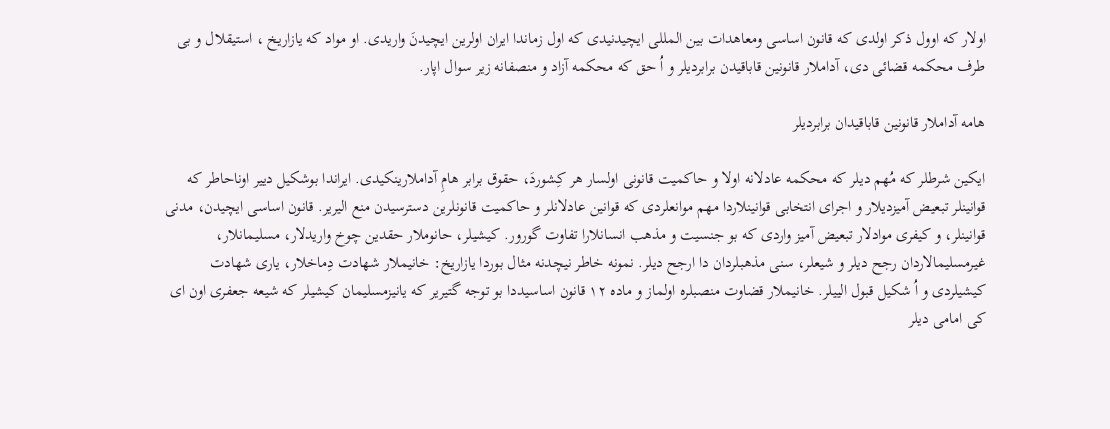اولار که اوول ذکر اولدی که قانون اساسی ومعاهدات بین المللی ایچیدنیدی که اول زماندا ایران اولرین ایچیدنَ واریدی. او مواد که یازاریخ ، استیقلال و بی طرف محکمه قضائی دی، آداملار قانونین قاباقیدن برابردیلر و اُ حق که محکمه آزاد و منصفانه زیر سوال اپار.

هامه آداملار قانونین قاباقیدان برابردیلر

ایکین شرطلر که مُهم دیلر که محکمه عادلانه اولا و حاکمیت قانونی اولسار هر کِشوردَ، حقوق برابر هامِ آداملارینکیدی. ایراندا بوشکیل دییر اوناحاطر که قوانینلر تبعیض آمیزدیلار و اجرای انتخابی قوانینلاردا مهم موانعلردی که قوانین عادلانلر و حاکمیت قانونلرین دسترسیدن منع الیریر. قانون اساسی ایچیدن، مدنی قوانینلر، و کیفری موادلار تبعیض آمیز واردی که بو جنسیت و مذهب انسانلارا تفاوت گورور. کیشیلر، حانوملار حقدین چوخ واریدلار، مسلیمانلار، غیرمسلیمالاردان رجح دیلر و شیعلر، سنی مذهبلردان دا ارجح دیلر. نمونه خاطر نیچدنه مثال بوردا یازاریخ: خانیملار شهادت دِماخلار، یاری شهادت کیشیلردی و اُ شکیل قبول الییلر. خانیملار قضاوت منصبلره اولماز و ماده ۱۲ قانون اساسیددا بو توجه گتیریر که یانیزمسلیمان کیشیلر که شیعه جعفری اون ای کی امامی دیلر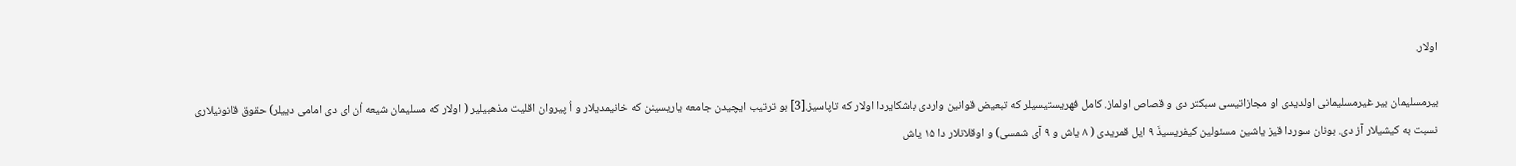اولار.

بیرمسلیمان بیر غیرمسلیمانی اولدیدی او مجازاتیسی سبکتر دی و قصاص اولماز. کامل فهریستیسیلر که تبعیض قوانین واردی باشکایردا اولار که تاپاسیز.[3] بو ترتیب ایچیدن جامعه یاریسینن که خانیمدیلار و اُ پیروان اقلیت مذهبیلیر ( اولار که مسلیمان شیعه اُن ای دی امامی دییلر) حقوق قانونیلاری نسبت به کیشیلار آز دی. بونان سوردا قیز یاشین مسئولین کیفریسیذَ ۹ ایل قمریدی ( ۸ یاش و ۹ آی شمسی) و اوقلانلار دا ۱۵ یاش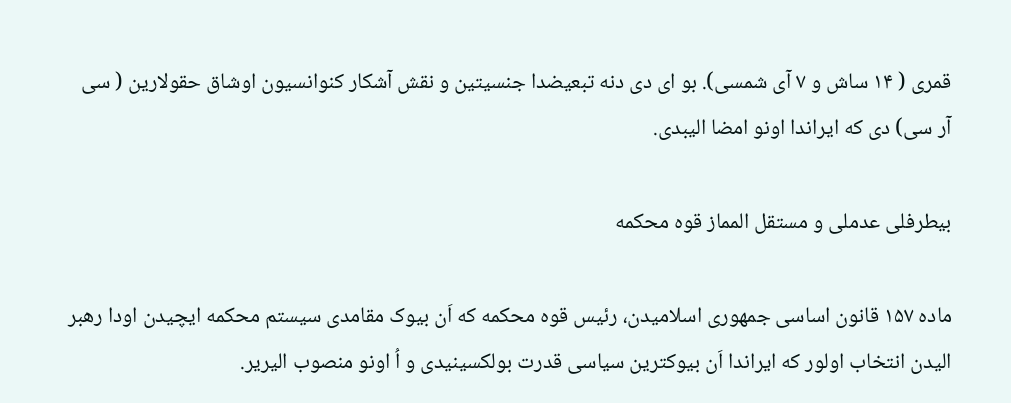قمری ( ۱۴ ساش و ۷ آی شمسی). بو ای دی دنه تبعیضدا جنسیتین و نقش آشکار کنوانسیون اوشاق حقولارین ( سی آر سی) دی که ایراندا اونو امضا الیبدی.

بیطرفلی عدملی و مستقل المماز قوه محکمه

ماده ۱۵۷ قانون اساسی جمهوری اسلامیدن، رئیس قوه محکمه که اَن بیوک مقامدی سیستم محکمه ایچیدن اودا رهبر الیدن انتخاب اولور که ایراندا اَن بیوکترین سیاسی قدرت بولکسینیدی و اُ اونو منصوب الیریر.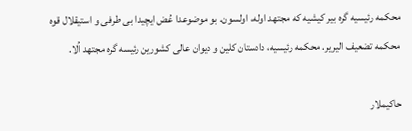محکمه رئیسیه گره بیر کیشیه که مجتهد اوله، اولسون. بو موضوعدا عُض ایچیدا بی طرفی و استیقلال قوه محکمه تضعیف الیریر. محکمه رئیسیه، دادستان کلین و دیوان عالی کشورین رئیسه گره مجتهد اُلا.

حاکیملار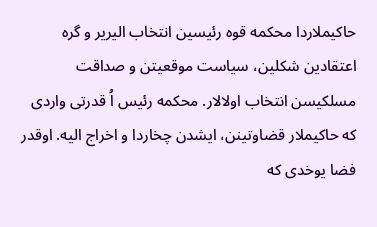حاکیملاردا محکمه قوه رئیسین انتخاب الیریر و گره اعتقادین شکلین، سیاست موقعیتن و صداقت مسلکیسن انتخاب اولالار. محکمه رئیس اُ قدرتی واردی که حاکیملار قضاوتینن، ایشدن چخاردا و اخراج الیه. اوقدر فضا یوخدی که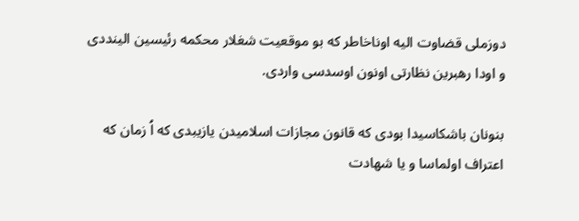دوزملی قضاوت الیه اوناخاطر که بو موقعیت شغلار محکمه رئیسین الینددی و اودا رهبرین نظارتی اونون اوسدسی واردی.

بنونان باشکاسیدا بودی که قانون مجازات اسلامیدن یازیبدی که اُ زمان که اعتراف اولماسا و یا شهادت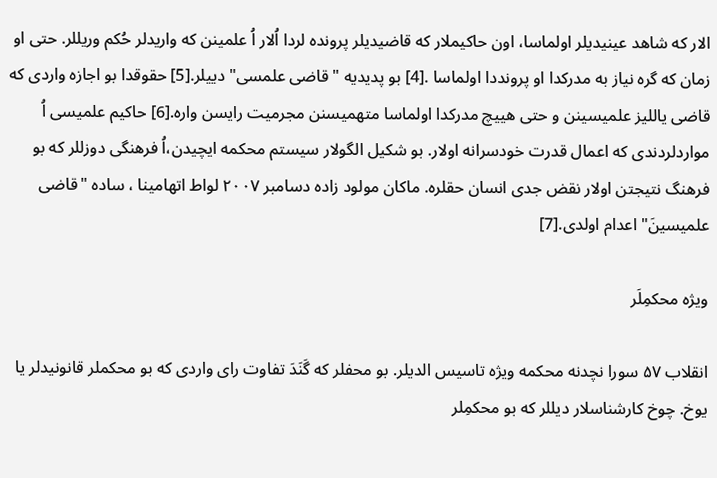الار که شاهد عینیدیلر اولماسا، اون حاکیملار که قاضیدیلر پرونده لردا اُلار اُ علمینن که واریدلر حُکم وریللر. حتی او زمان که گره نیاز به مدرکدا او پرونددا اولماسا .[4] بو پدیدیه " قاضی علمسی" دییلر.[5] حقوقدا بو اجازه واردی که قاضی یاللیز علمیسینن و حتی هییچ مدرکدا اولماسا متهمیسنن مجرمیت رایسن واره.[6] حاکیم علمیسی اُ مواردلردندی که اعمال قدرت خودسرانه اولار. بو شکیل الگولار سیستم محکمه ایچیدن،اُ فرهنگی دوزللر که بو فرهنگ نتیجتن اولار نقض جدی انسان حقلره. ماکان مولود زاده دسامبر ۲۰۰۷ لواط اتهامینا ، ساده "قاضی علمیسینَ" اعدام اولدی.[7]

ویژه محکمِلَر

انقلاب ۵۷ سورا نچدنه محکمه ویژه تاسیس الدیلر. بو محفلر که گَنَدَ تفاوت رای واردی که بو محکملر قانونیدلر یا یوخ. چوخ کارشناسلار دیللر که بو محکمِلر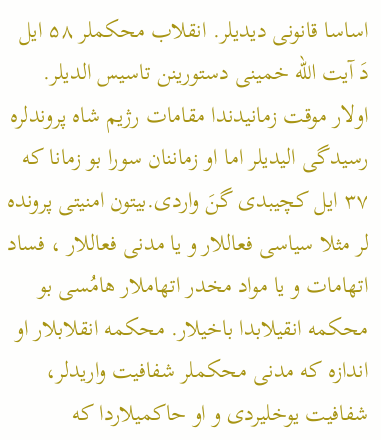اساسا قانونی دیدیلر. انقلاب محکملر ۵۸ ایل دَ آیت الله خمینی دستورینن تاسیس الدیلر. اولار موقت زمانیدندا مقامات رژیم شاه پروندلره رسیدگی الیدیلر اما او زماننان سورا بو زمانا که ۳۷ ایل کچیبدی گنَ واردی.بیتون امنیتی پرونده لر مثلا سیاسی فعاللار و یا مدنی فعاللار ، فساد اتهامات و یا مواد مخدر اتهاملار هامُسی بو محکمه انقیلابدا باخیلار. محکمه انقلابلار او اندازه که مدنی محکملر شفافیت واریدلر، شفافیت یوخلیردی و او حاکمیلاردا که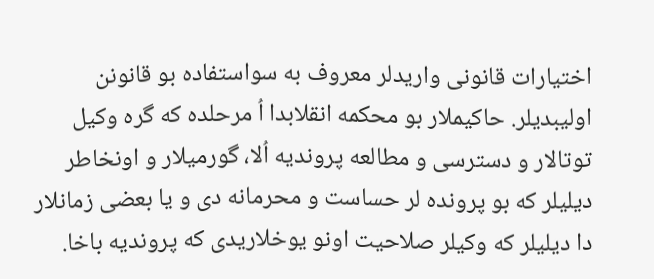اختیارات قانونی واریدلر معروف به سواستفاده بو قانونن اولیبدیلر. حاکیملار بو محکمه انقلابدا اُ مرحلده که گره وکیل توتالار و دسترسی و مطالعه پروندیه اُلا، گورمیلار و اونخاطر دیلیلر که بو پرونده لر حساست و محرمانه دی و یا بعضی زمانلار دا دیلیلر که وکیلر صلاحیت اونو یوخلاریدی که پروندیه باخا.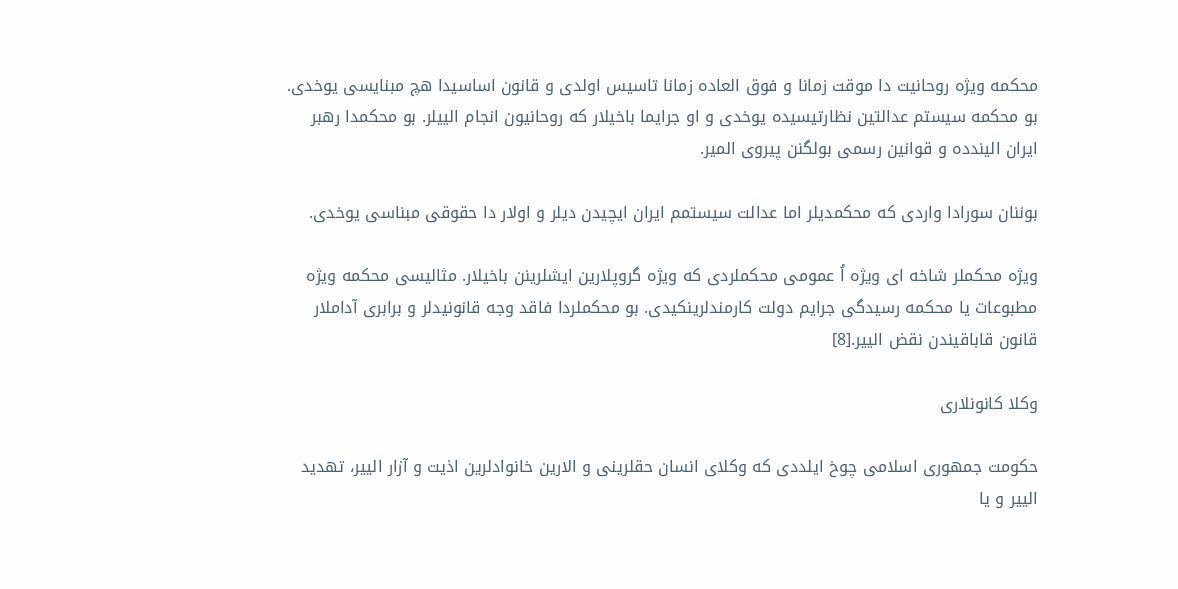محکمه ویژه روحانیت دا موقت زمانا و فوق العاده زمانا تاسیس اولدی و قانون اساسیدا هچ مبنایسی یوخدی. بو محکمه سیستم عدالتین نظارتیسیده یوخدی و او جرایما باخیلار که روحانیون انجام الییلر. بو محکمدا رهبر ایران الیندده و قوانین رسمی بولگنن پیروی المیر.

بوننان سورادا واردی که محکمدیلر اما عدالت سیستمم ایران ایچیدن دیلر و اولار دا حقوقی مبناسی یوخدی.

ویژه محکملر شاخه ای ویژه اُ عمومی محکملردی که ویژه گروپلارین ایشلرینن باخیلار. مثالیسی محکمه ویژه مطبوعات یا محکمه رسیدگی جرایم دولت کارمندلرینکیدی. بو محکملردا فاقد وجه قانونیدلر و برابری آداملار قانون قاباقیندن نقض الییر.[8]

وکلا کانونلاری

حکومت جمهوری اسلامی چوخ ایلددی که وکلای انسان حقلرینی و الارین خانوادلرین اذیت و آزار الییر، تهدید الییر و یا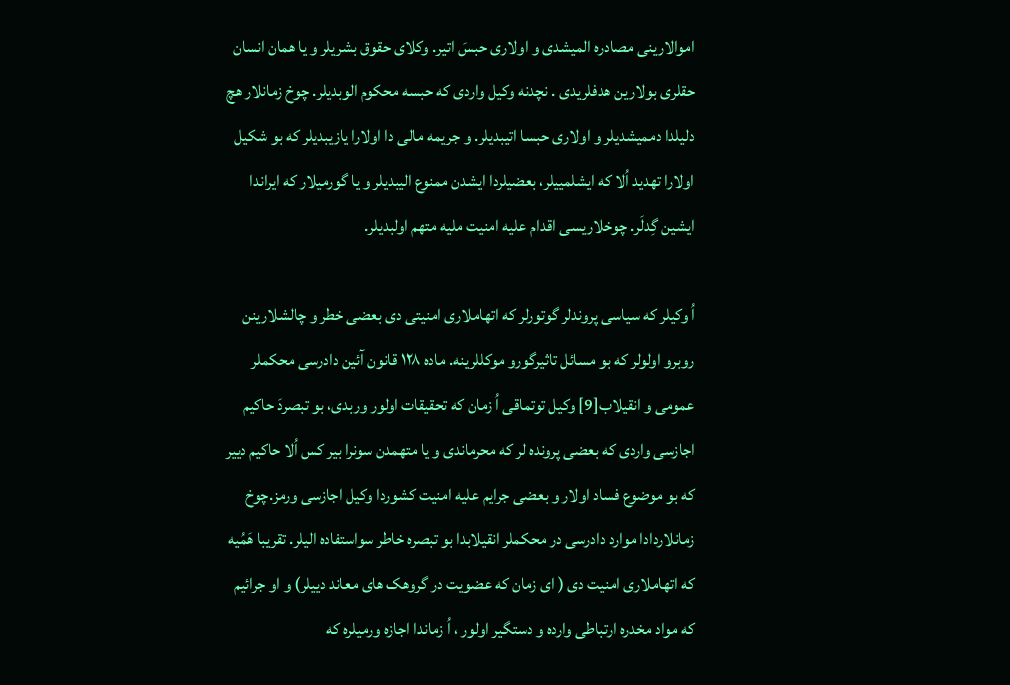اموالارینی مصادره المیشدی و اولاری حبسَ اتیر. وکلای حقوق بشریلر و یا همان انسان حقلری بولارین هدفلریدی . نچدنه وکیل واردی که حبسه محکوم الوبدیلر. چوخ زمانلار هچ دلیلدا دممیشدیلر و اولاری حبسا اتیبدیلر. و جریمه مالی دا اولارا یازیبدیلر که بو شکیل اولارا تهدید اُلا که ایشلمییلر، بعضیلردا ایشدن ممنوع الیبدیلر و یا گورمیلار که ایراندا ایشین گِدلَر. چوخلاریسی اقدام علیه امنیت ملیه متهم اولبدیلر.

اُ وکیلر که سیاسی پروندلر گوتورلر که اتهاملاری امنیتی دی بعضی خطر و چالشلارینن روبرو اولولر که بو مسائل تاثیرگورو موکللرینه. ماده ۱۲۸ قانون آئین دادرسی محکملر عمومی و انقیلاب[9] وکیل توتماقی اُ زمان که تحقیقات اولور وربدی، بو تبصردَ حاکیم اجازسی واردی که بعضی پرونده لر که محرماندی و یا متهمدن سونرا بیر کس اُلا حاکیم دییر که بو موضوع فساد اولار و بعضی جرایم علیه امنیت کشوردا وکیل اجازسی ورمز.چوخ زمانلاردادا موارد دادرسی در محکملر انقیلابدا بو تبصره خاطر سواستفاده الیلر. تقریبا هَمُیه که اتهاملاری امنیت دی ( ای زمان که عضویت در گروهک های معاند دییلر) و او جرائیم که مواد مخدره ارتباطی وارده و دستگیر اولور ، اُ زماندا اجازه ورمیلره که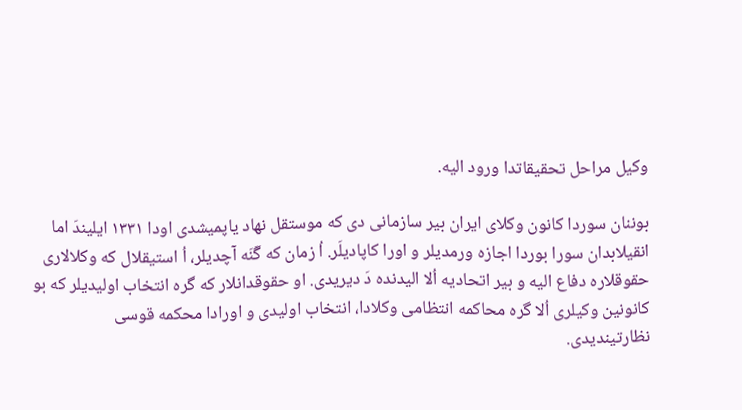وکیل مراحل تحقیقاتدا ورود الیه.

بوننان سوردا کانون وکلای ایران بیر سازمانی دی که موستقل نهاد یاپمیشدی اودا ۱۳۳۱ ایلیندَ اما انقیلابدان سورا بوردا اجازه ورمدیلر و اورا کاپادیلَر. اُ زمان که گَنَه آچدیلر، اُ استیقلال که وکلالاری حقوقلاره دفاع الیه و بیر اتحادیه اُلا الیدنده دَ دیریدی. او حقوقدانلار که گره انتخاب اولیدیلر که بو کانونین وکیلری اُلا گره محاکمه انتظامی وکلادا، انتخاب اولیدی و اورادا محکمه قوسی نظارتیندیدی.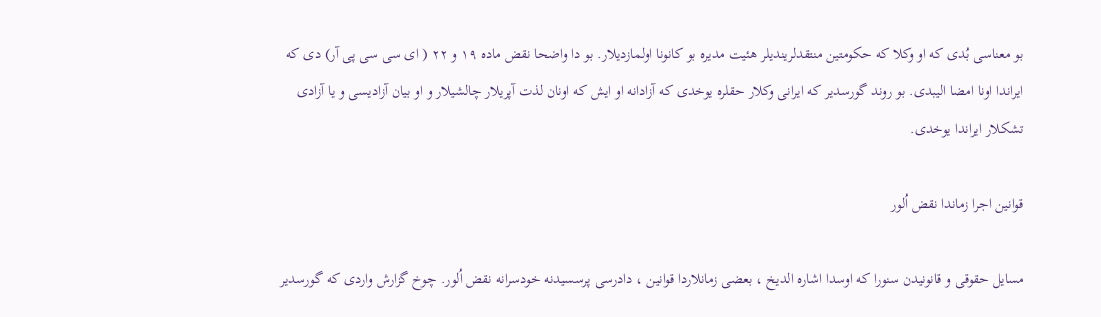بو معناسی بُدی که او وکلا که حکومتین منتقدلریندیلر هئیت مدیره بو کانونا اولمازدیلار. بو دا واضحا نقض ماده ۱۹ و ۲۲ ( ای سی سی پی آر) دی که ایراندا اونا امضا الیبدی. بو روند گورسدیر که ایرانی وکلار حقلره یوخدی که آزادانه او ایش که اونان لذت آپریلار چالشیلار و او بیان آزادیسی و یا آزادی تشکلار ایراندا یوخدی.

قوانین اجرا زماندا نقض اُلور

مسایل حقوقی و قانونیدن سنورا که اوسدا اشاره الدیخ ، بعضی زمانلاردا قوانین ، دادرسی پرسسیدنه خودسرانه نقض اُلور. چوخ گزارش واردی که گورسدیر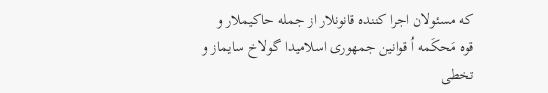که مسئولان اجرا کننده قانونلار از جمله حاکیملار و قوه مَحکَمه اُ قوانین جمهوری اسلامیدا گولاخ سایماز و تخطی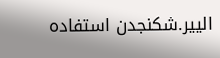الییر.شکنجدن استفاده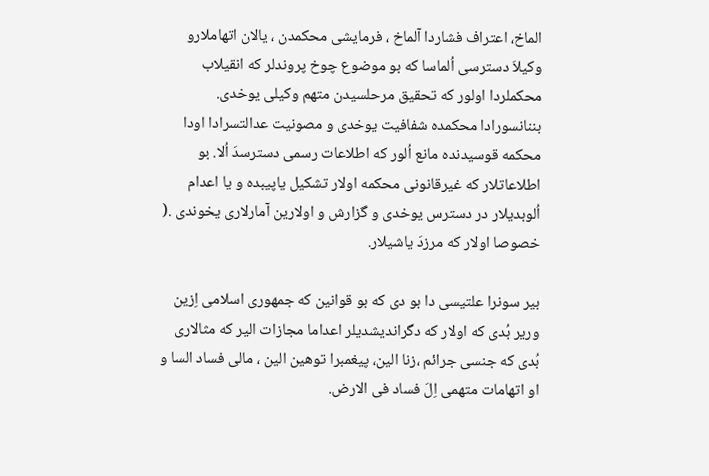الماخ، اعتراف فشاردا آلماخ ، فرمایشی محکمدن ، یالان اتهاملارو وکیلاَ دسترسی اُلماسا که بو موضوع چوخ پروندلر که انقیلاب محکملردا اولور که تحقیق مرحلسیدن متهم وکیلی یوخدی. بننانسورادا محکمده شفافیت یوخدی و مصونیت عدالتسرادا اودا محکمه قوسیدنده مانع اُلور که اطلاعات رسمی دسترسدَ اُلا. بو اطلاعاتلار که غیرقانونی محکمه اولار تشکیل یاپیبده و یا اعدام اُلوبدیلار در دسترس یوخدی و گزارش و اولارین آمارلاری یخوندی .( خصوصا اولار که مرزدَ یاشیلار.

بیر سونرا علتیسی دا بو دی که بو قوانین که جمهوری اسلامی اِزین وریر بُدی که اولار که دگراندیشدیلر اعداما مجازات الیر که مثالاری بُدی که جنسی جرائم ،زنا الین، پیغمبرا توهین الین ، مالی فساد السا و او اتهامات متهمی اِلَ فساد فی الارض.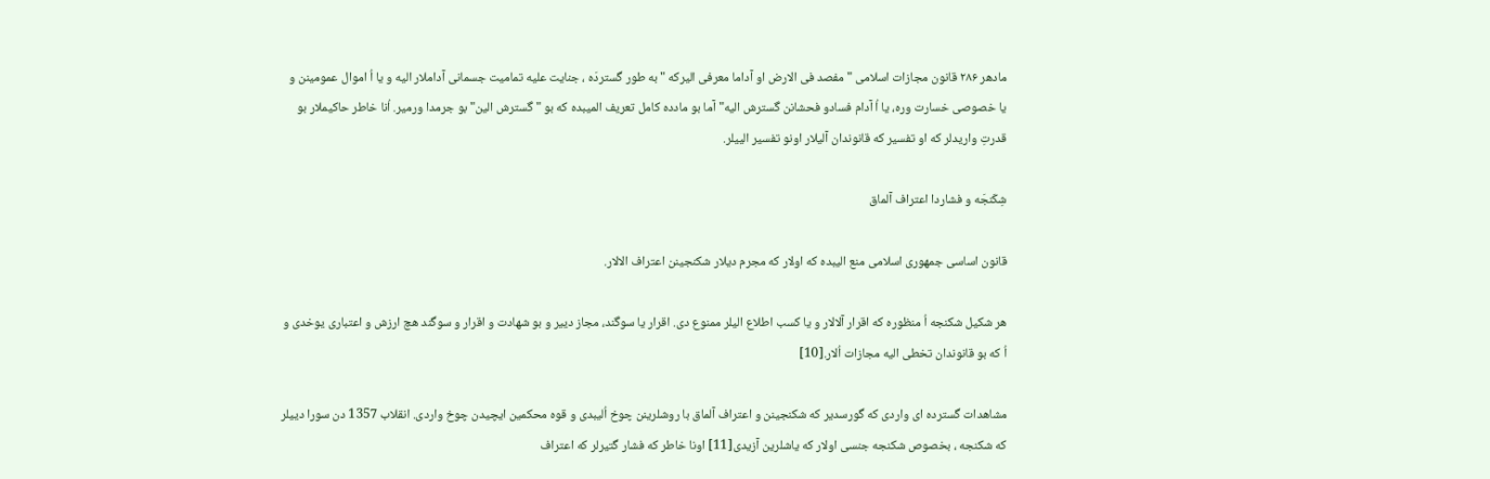مادهر ۲۸۶ قانون مجازات اسلامی " مفصد فی الارض او آداما معرفی الیرکه " به طور گستردَه ، جنایت علیه تمامیت جسمانی آداملار الیه و یا اُ اموال عمومینن و یا خصوصی خسارت وره، یا اُ آدام فسادو فحشانن گسترش الیه" آما بو مادده کامل تعریف المیبده که بو " گسترش الین" بو جرمدا ورمیر. اُنا خاطر حاکیملار بو قدرتِ واریدلر که او تفسیر که قانوندان آلیلار اونو تفسیر الییلر.

شِکَنجَه و فشاردا اعتراف آلماق

قانون اساسی جمهوری اسلامی منع الیبده که اولار که مجرم دیلار شکنجینن اعتراف الالار.

هر شکیل شکنجه اُ منظوره که اقرار آلالار و یا کسب اطلاع الیلر ممنوع دی. اقرار یا سوگند، مجاز دییر و بو شهادت و اقرار و سوگند هچ ارزش و اعتباری یوخدی و اُ که بو قانوندان تخطی الیه مجازات اُلار.[10]

مشاهدات گسترده ای واردی که گورسدیر که شکنجینن و اعتراف آلماق با روشلرینن چوخ اُلیبدی و قوه محکمین ایچیدن چوخ واردی. انقلاب 1357 دن سورا دییلر که شکنجه ، بخصوص شکنجه جنسی اولار که یاشلرین آزیدی[11] اونا خاطر که فشار گتیرلر که اعتراف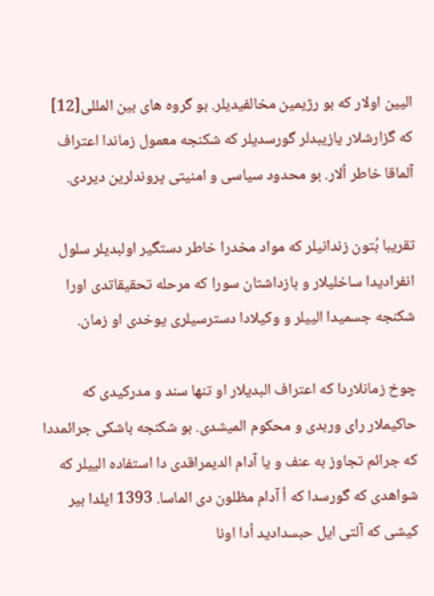الیین اولار که بو رژیمین مخالفیدیلر. بو گروه های بین المللی[12] که گزارشلار یازیبدلر گورسدیلر که شکنجه معمول زماندا اعتراف آلماقا خاطر اُلار. بو محدود سیاسی و امنیتی پروندلرین دیردی.

تقریبا بُتون زندانیلر که مواد مخدرا خاطر دستگیر اولبدیلر سلول انفرادیدا ساخلیلار و بازداشتان سورا که مرحله تحقیقاتدی اورا شکنجه جسمیدا الییلر و وکیلادا دسترسیلری یوخدی او زمان.

چوخ زمانلاردا که اعتراف البدیلار او تنها سند و مدرکیدی که حاکیملار رای وربدی و محکوم المیشدی. بو شکنجه باشکی جرائمددا که جرائم تجاوز به عنف و یا آدام الدیمراقدی دا استفاده الییلر که شواهدی که گورسدا که اُ آدام مظلون دی الماسا. 1393 ایلدا بیر کیشی که آلتی ایل حبسدادید اُدا اونا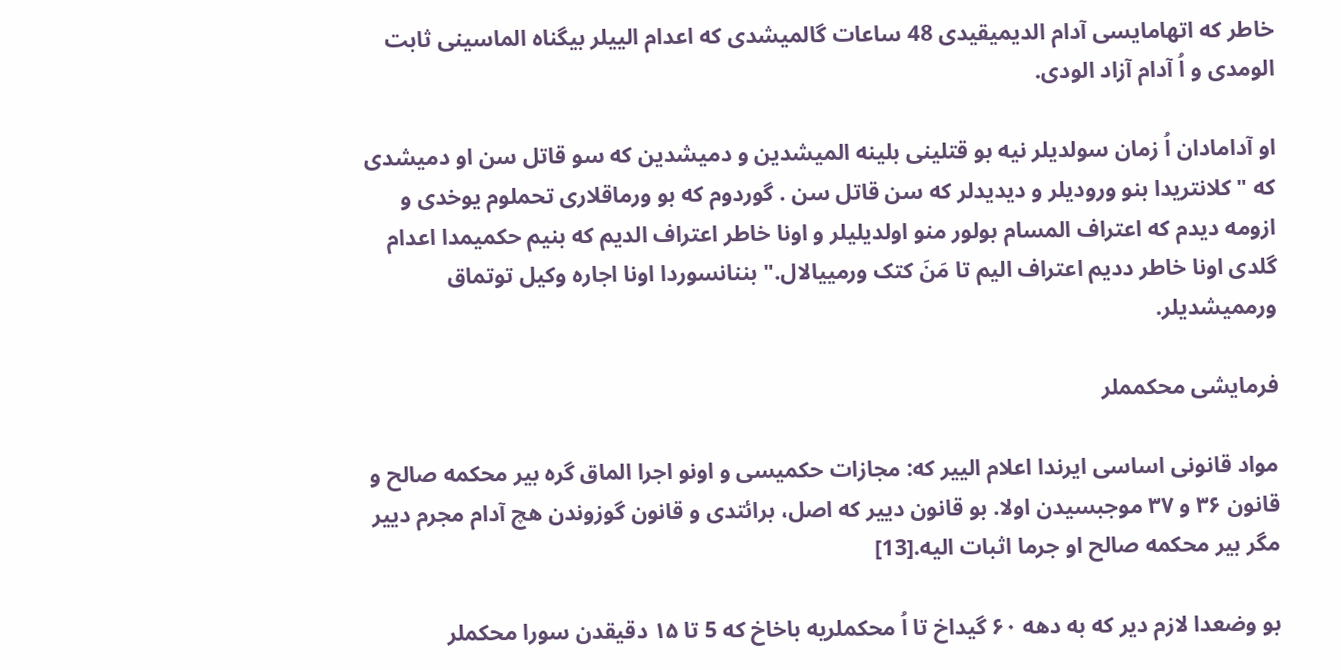خاطر که اتهامایسی آدام الدیمیقیدی 48 ساعات گالمیشدی که اعدام الییلر بیگناه الماسینی ثابت الومدی و اُ آدام آزاد الودی.

او آدامادان اُ زمان سولدیلر نیه بو قتلینی بلینه المیشدین و دمیشدین که سو قاتل سن او دمیشدی که " کلانتریدا بنو ورودیلر و دیدیدلر که سن قاتل سن . گوردوم که بو ورماقلاری تحملوم یوخدی و ازومه دیدم که اعتراف المسام بولور منو اولدیلیلر و اونا خاطر اعتراف الدیم که بنیم حکمیمدا اعدام گلدی اونا خاطر ددیم اعتراف الیم تا مَنَ کتک ورمییالال." بننانسوردا اونا اجاره وکیل توتماق ورممیشدیلر.

فرمایشی محکمملر

مواد قانونی اساسی ایرندا اعلام الییر که: مجازات حکمیسی و اونو اجرا الماق گره بیر محکمه صالح و قانون ۳۶ و ۳۷ موجبسیدن اولا. بو قانون دییر که اصل، برائتدی و قانون گوزوندن هچ آدام مجرم دییر مگر بیر محکمه صالح او جرما اثبات الیه.[13]

بو وضعدا لازم دیر که به دهه ۶۰ گیداخ تا اُ محکملریه باخاخ که 5 تا ۱۵ دقیقدن سورا محکملر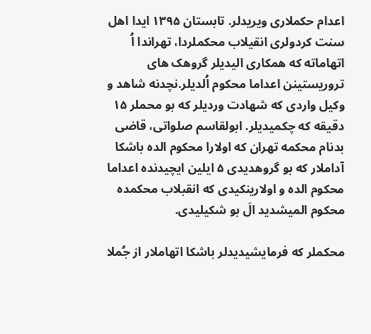اعدام حکملاری ویریدلر. تابستان ۱۳۹۵ ایدا اهل سنت کردولری انقیلاب محکملردا، تهراندا اُ اتهاماته که همکاری الیدیلر گروهک های تروریستینن اعداما محکوم اُلدیلر.نچدنه شاهد و وکیل واردی که شهادت وردیلر که بو محملر ۱۵ دقیقه که چکمیدیلر. ابولقاسم صلواتی، قاضی بدنام محکمه تهران که اولارا محکوم الده باشکا آداملار که بو گروهدیدی ۵ ایلین ایچیدنده اعداما محکوم الده و اولارینکیدی که انقبلاب محکمده محکوم المیشدید الَ بو شکیلیدی.

محکملر که فرمایشیدیدلر باشکا اتهاملار از جُملا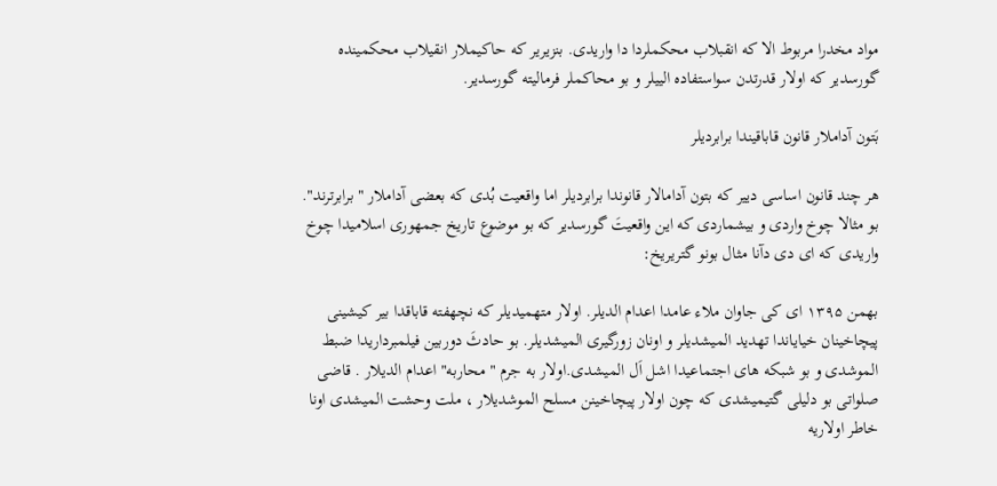مواد مخدرا مربوط الا که انقبلاب محکملردا دا واریدی. بنزیریر که حاکیملار انقیلاب محکمینده گورسدیر که اولار قدرتدن سواستفاده الییلر و بو محاکملر فرمالیته گورسدیر.

بَتون آداملار قانون قاباقیندا برابردیلر

هر چند قانون اساسی دییر که بتون آدامالار قانوندا برابردیلر اما واقعیت بُدی که بعضی آداملار " برابرترند". بو مثالا چوخ واردی و بیشماردی که این واقعیتَ گورسدیر که بو موضوع تاریخ جمهوری اسلامیدا چوخ واریدی که ای دی دآنا مثال بونو گتریریخ:

بهمن ۱۳۹۵ ای کی جاوان ملاء عامدا اعدام الدیلر. اولار متهمیدیلر که نچهفته قاباقدا بیر کیشینی پیچاخینان خیایاندا تهدید المیشدیلر و اونان زورگیری المیشدیلر. بو حادثَ دوربین فیلمبرداریدا ضبط الموشدی و بو شبکه های اجتماعیدا اشل اَل المیشدی.اولار به جرم " محاربه" اعدام الدیلار . قاضی صلواتی بو دلیلی گتیمیشدی که چون اولار پیچاخینن مسلح الموشدیلار ، ملت وحشت المیشدی اونا خاطر اولاریه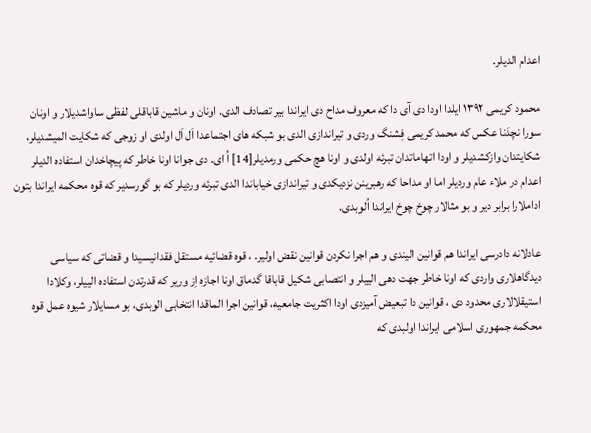اعدام الدیلر.

محمود کریمی ۱۳۹۲ ایلدا اودا دی آی دا که معروف مداح دی ایراندا بیر تصادف الدی. اونان و ماشین قاباقلی لفظی ساواشدیلار و اونان سورا نچدَنا عکس که محمد کریمی فِشنگ وردی و تیراندازی الدی بو شبکه های اجتماعدا اَل اَل اولدی او زوجی که شکایت المیشدیلر، شکایتدان وازکشدیلر و اودا اتهاماتدان تبرئه اولدی و اونا هچ حکمی ورمدیلر[14] اُ ای. دی جوانا اونا خاطر که پیچاخدان استفاده الدیلر اعدام در ملاء عام وردیلر اما او مداحا که رهبرینن نزدیکدی و تیراندازی خیاباندا الدی تبرئه وردیلر که بو گورسدیر که قوه محکمه ایراندا بتون اداملارا برابر دیر و بو مثالار چوخ چوخ ایراندا اُلوبدی.

عادلانه دادرسی ایراندا هم قوانین الیندی و هم اجرا نکردن قوانین نقض اولیر. ، قوه قضائیه مستقل فقدانیسیدا و قضاتی که سیاسی دیدگاهلاری واردی که اونا خاطر جهت دهی الییلر و انتصابی شکیل قاباقا گدماق اونا اجازه اِز وریر که قدرتدن استفاده الییلر، وکلادا استیقلالاری محدود دی ، قوانین دا تبعیض آمیزدی اودا اکثریت جامعیه، قوانین اجرا الماقدا انتخابی الوبدی، بو مسایلار شیوه عمل قوه محکمه جمهوری اسلامی ایراندا اولبدی که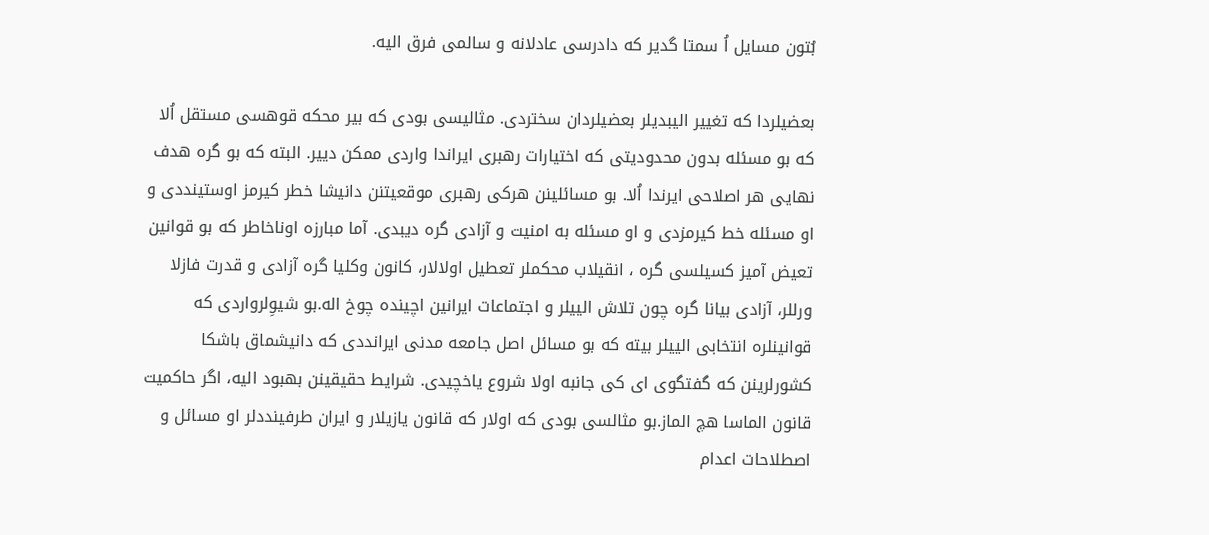بُتون مسایل اُ سمتا گدیر که دادرسی عادلانه و سالمی فرق الیه.

بعضیلردا که تغییر الیبدیلر بعضیلردان سختردی. مثالیسی بودی که بیر محکه قوهسی مستقل اُلا که بو مسئله بدون محدودیتی که اختیارات رهبری ایراندا واردی ممکن دییر. البته که بو گره هدف نهایی هر اصلاحی ایرندا اُلا. بو مسائلینن هرکی رهبری موقعیتنن دانیشا خطر کیرمز اوستینددی و او مسئله خط کیرمزدی و او مسئله به امنیت و آزادی گره دیبدی. آما مبارزه اوناخاطر که بو قوانین تعیض آمیز کسیلسی گره ، انقیلاب محکملر تعطیل اولالار، کانون وکلیا گره آزادی و قدرت فازلا ورللر، آزادی بیانا گره چون تلاش الییلر و اجتماعات ایرانین اچینده چوخ اله.بو شیوِلرواردی که قوانینلره انتخابی الییلر بیته که بو مسائل اصل جامعه مدنی ایرانددی که دانیشماق باشکا کشورلرینن که گفتگوی ای کی جانبه اولا شروع یاخچیدی. شرایط حقیقینن بهبود الیه، اگر حاکمیت قانون الماسا هچ الماز.بو مثالسی بودی که اولار که قانون یازیلار و ایران طرفینددلر او مسائل و اصطلاحات اعدام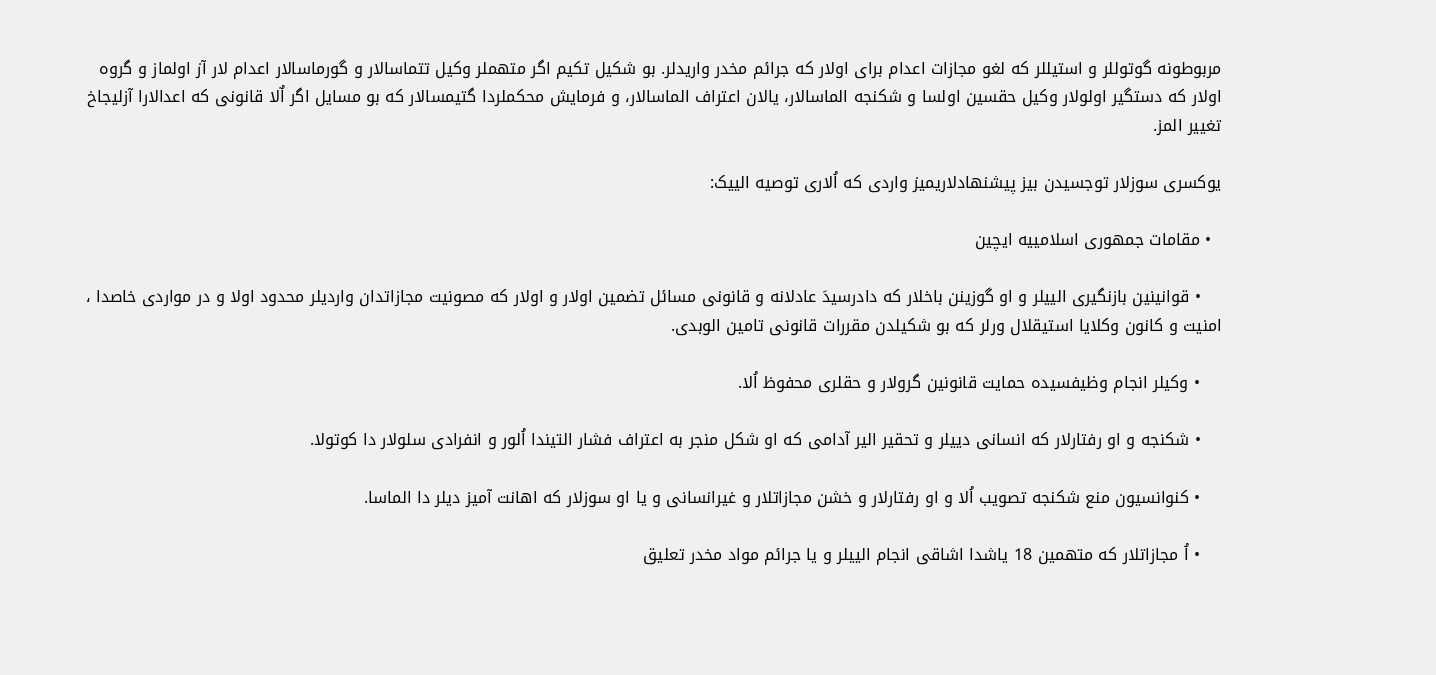مربوطونه گوتوللر و استیللر که لغو مجازات اعدام برای اولار که جرائم مخدر واریدلر. بو شکیل تکیم اگر متهملر وکیل تتماسالار و گورماسالار اعدام لار آز اولماز و گروه اولار که دستگیر اولولار وکیل حقسین اولسا و شکنجه الماسالار، یالان اعتراف الماسالار، و فرمایش محکملردا گتیمسالار که بو مسایل اگر اٌلا قانونی که اعدالارا آزلیجاخ تغییر المز.

یوکسری سوزلار توجسیدن بیز پیشنهادلاریمیز واردی که اُلاری توصیه الییک:

  • مقامات جمهوری اسلامییه ایچین

    • قوانینین بازنگیری الییلر و او گوزینن باخلار که دادرسیدَ عادلانه و قانونی مسائل تضمین اولار و اولار که مصونیت مجازاتدان واردیلر محدود اولا و در مواردی خاصدا ، امنیت و کانون وکلایا استیقلال ورلر که بو شکیلدن مقررات قانونی تامین الوبدی.

    • وکیلر انجام وظیفسیده حمایت قانونین گرولار و حقلری محفوظ اُلا.

    • شکنجه و او رفتارلار که انسانی دییلر و تحقیر الیر آدامی که او شکل منجر به اعتراف فشار التیندا اُلور و انفرادی سلولار دا کوتولا.

    • کنوانسیون منع شکنجه تصویب اُلا و او رفتارلار و خشن مجازاتلار و غیرانسانی و یا او سوزلار که اهانت آمیز دیلر دا الماسا.

    • اُ مجازاتلار که متهمین 18 یاشدا اشاقی انجام الییلر و یا جرائم مواد مخدر تعلیق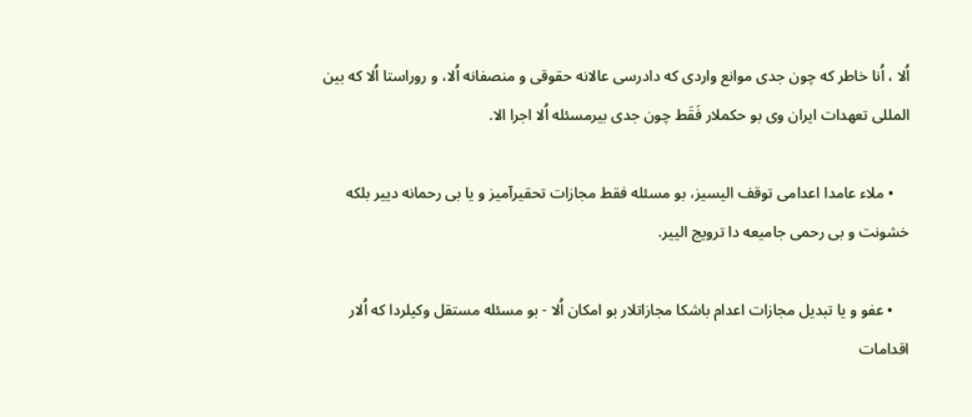اُلا ، اُنا خاطر که چون جدی موانع واردی که دادرسی عالانه حقوقی و منصفانه اُلا، و روراستا اُلا که بین المللی تعهدات ایران وی بو حکملار فَقَط چون جدی بیرمسئله اُلا اجرا الا.

    • ملاء عامدا اعدامی توقف الیسیز، بو مسئله فقط مجازات تحقیرآمیز و یا بی رحمانه دییر بلکه خشونت و بی رحمی جامیعه دا ترویج الییر.

    • عفو و یا تبدیل مجازات اعدام باشکا مجازاتلار بو امکان اُلا - بو مسئله مستقل وکیلردا که اُلار اقدامات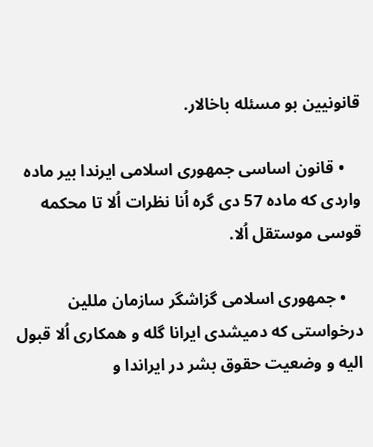قانونیین بو مسئله باخالار.

    • قانون اساسی جمهوری اسلامی ایرندا بیر ماده واردی که ماده 57 دی گره اُنا نظرات اُلا تا محکمه قوسی موستقل اُلا.

    • جمهوری اسلامی گزاشگر سازمان مللین درخواستی که دمیشدی ایرانا گله و همکاری اُلا قبول الیه و وضعیت حقوق بشر در ایراندا و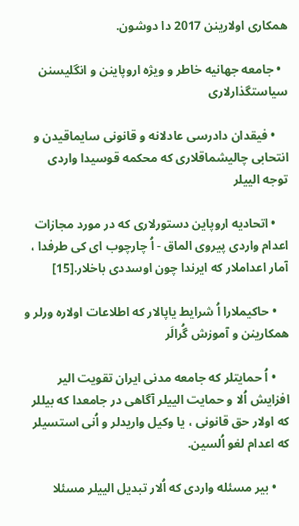همکاری اولارینن 2017 دا دوشون.

  • جامعه جهانیه خاطر و ویژه اروپاینن و انگلیسنن سیاستگذارلاری

    • فیقدان دادرسی عادلانه و قانونی سایماقیدن و انتحابی چالیشماقلاری که محکمه قوسیدا واردی توجه الییلر

    • اتحادیه اروپاین دستورلاری که در مورد مجازات اعدام واردی پیروی الماق - اُ چارچوب ای کی طرفدا ، آمار اعداملار که ایرندا چون اوسددی باخلار.[15]

    • حاکیملارا اُ شرایط یاپالار که اطلاعات اولاره ورلر و همکارینن و آموزش گُرالَر

    • اُ حمایتلر که جامعه مدنی ایران تقویت الیر افزایش اُلا و حمایت الییلر آگاهی در جامعدا که بیللر که اولار حق قانونی ، یا وکیل واریدلر و اُنی استسیلر که اعدام لغو اُلسین.

    • بیر مسئله واردی که اُلار تبدیل الییلر مسئلا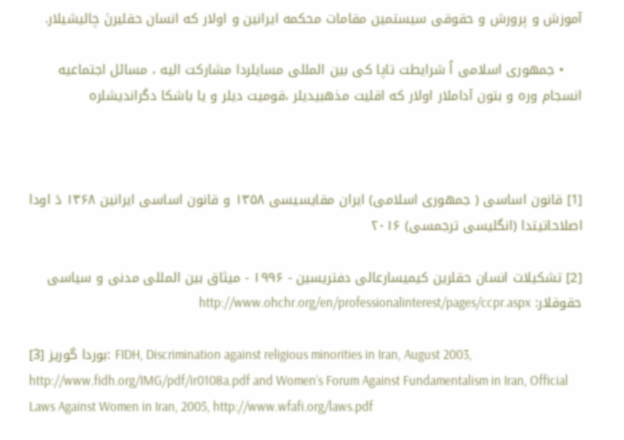آموزش و پرورش و حقوقی سیستمین مقامات محکمه ایرانین و اولار که انسان حقلیرنَ چالیشیلار.

    • جمهوری اسلامی اُ شرایطت تاپا کی بین المللی مسایلردا مشارکت الیه ، مسائل اجتماعیه انسجام وره و بتون آداملار اولار که اقلیت مذهبیدیلر ،قومیت دیلر و یا باشکا دگراندیشلره



[1] قانون اساسی ( جمهوری اسلامی) ایران مقایسیسی ۱۳۵۸ و قانون اساسی ایرانین ۱۳۶۸ دَ اودا اصلاحاتیتدا (انگلیسی ترجمسی) ۲۰۱۶

[2] تشکیلات انسان حقلرین کیمیسارعالی دفتریسین - ۱۹۹۶ - میثاق بین المللی مدنی و سیاسی حقوقلار: http://www.ohchr.org/en/professionalinterest/pages/ccpr.aspx

[3] بوردا گوریز: FIDH, Discrimination against religious minorities in Iran, August 2003, http://www.fidh.org/IMG/pdf/ir0108a.pdf and Women’s Forum Against Fundamentalism in Iran, Official Laws Against Women in Iran, 2005, http://www.wfafi.org/laws.pdf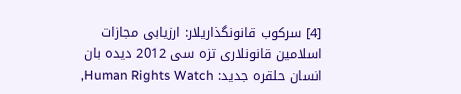[4] سرکوب قانونگذاریلار: ارزیابی مجازات اسلامین قانونلاری تزه سی 2012 دیده بان انسان حلقره جدید: Human Rights Watch,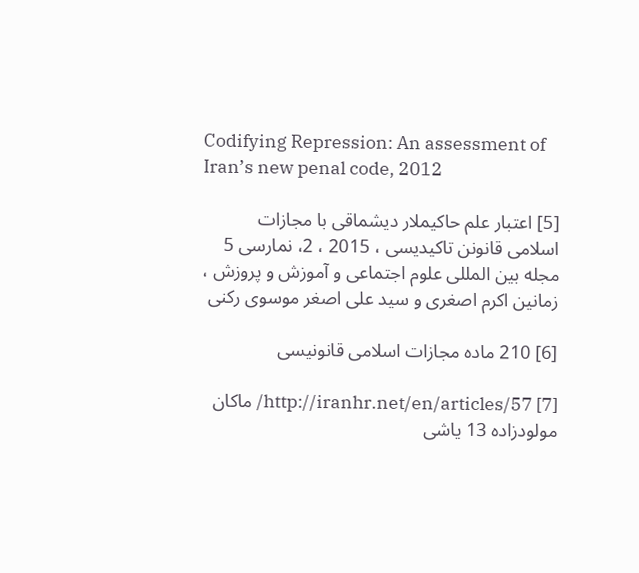Codifying Repression: An assessment of Iran’s new penal code, 2012

[5] اعتبار علم حاکیملار دیشماقی با مجازات اسلامی قانونن تاکیدیسی ، 2015 ، 2، نمارسی 5 مجله بین المللی علوم اجتماعی و آموزش و پروزش ، زمانین اکرم اصغری و سید علی اصغر موسوی رکنی

[6] 210 ماده مجازات اسلامی قانونیسی

[7] http://iranhr.net/en/articles/57/ ماکان مولودزاده 13 یاشی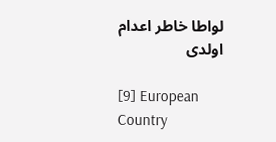لواطا خاطر اعدام اولدی

[9] European Country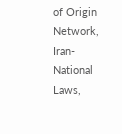of Origin Network, Iran-National Laws,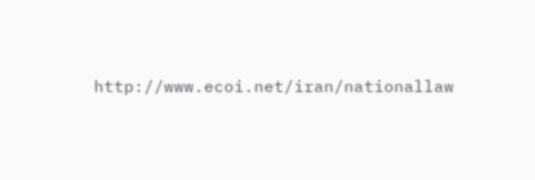http://www.ecoi.net/iran/nationallaw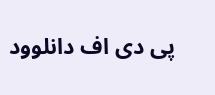پی دی اف دانلوود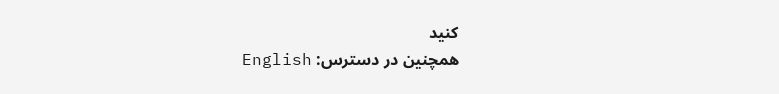کنید
همچنین در دسترس: English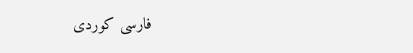فارسی کوردی